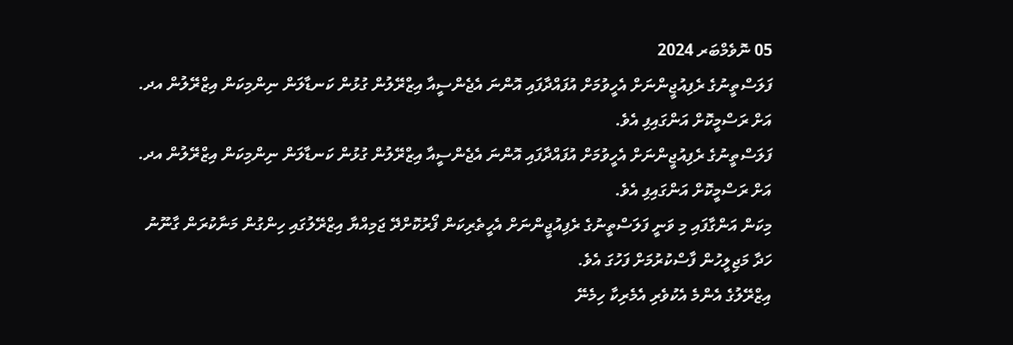05 ނޮވެމްބަރ 2024
ފަލަސްތީނުގެ ރެފިއުޖީންނަށް އެހީވުމަށް އުފައްދާފައި އޮންނަ އެޖެންސީއާ އިޒްރޭލުން ގުޅުން ކަނޑާލަން ނިންމިކަން އިޒްރޭލުން އދ. އަށް ރަސްމީކޮށް އަންގައިފި އެވެ.
ފަލަސްތީނުގެ ރެފިއުޖީންނަށް އެހީވުމަށް އުފައްދާފައި އޮންނަ އެޖެންސީއާ އިޒްރޭލުން ގުޅުން ކަނޑާލަން ނިންމިކަން އިޒްރޭލުން އދ. އަށް ރަސްމީކޮށް އަންގައިފި އެވެ.
މިކަން އަންގާފައި މި ވަނީ ފަލަސްތީނުގެ ރެފިއުޖީންނަށް އެހީތެރިކަން ފޯރުކޮށްދޭ ޖަމިއްޔާ އިޒްރޭލުގައި ހިންގުން މަނާކުރަން ގާނޫނު ހަދާ މަޖިލީހުން ފާސްކުރުމަށް ފަހުގަ އެވެ.
އިޒްރޭލުގެ އެންމެ އެކުވެރި އެމެރިކާ ހިމެނޭ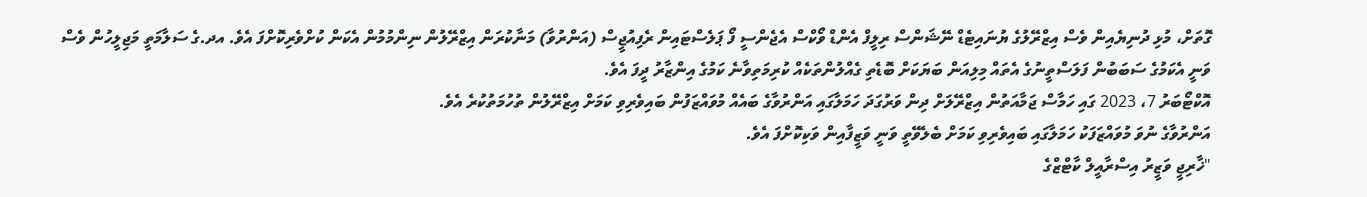ގޮތަށް، މުޅި ދުނިޔެއިން ވެސް އިޒްރޭލުގެ ޔުނައިޓެޑް ނޭޝަންސް ރިލީފް އެންޑް ވޯކްސް އެޖެންސީ ފޯ ޕަލެސްޓައިން ރެފިއުޖީސް (އަންރުވާ) މަނާކުރަން އިޒްރޭލުން ނިންމުމުން އެކަން ކުށްވެރިކޮށްފަ އެވެ. އދ.ގެ ސަލާމަތީ މަޖިލީހުން ވެސް ވަނީ އެކަމުގެ ސަބަބުން ފަލަސްތީނުގެ އެތައް މިލިއަން ބަޔަކަށް ބޮޑެތި ގެއްލުންތަކެއް ކުރިމަތިވާނެ ކަމުގެ އިންޒާރު ދީފަ އެވެ.
އޮކްޓޯބަރު 7، 2023 ގައި ހަމާސް ޖަމާއަތުން އިޒްރޭލަށް ދިން ވަރުގަދަ ހަމަލާގައި އަންރުވާގެ ބައެއް މުވައްޒަފުން ބައިވެރިވި ކަމަށް އިޒްރޭލުން ތުހުމަތުކުރެ އެވެ.
އަންރުވާގެ ނުވަ މުވައްޒަފަކު ހަމަލާގައި ބައިވެރިވި ކަމަށް ބެލެވޭތީ ވަނީ ވަޒީފާއިން ވަކިކޮށްފަ އެވެ.
"ޚާރިޖީ ވަޒީރު އިސްރާއީލް ކާޓްޒްގެ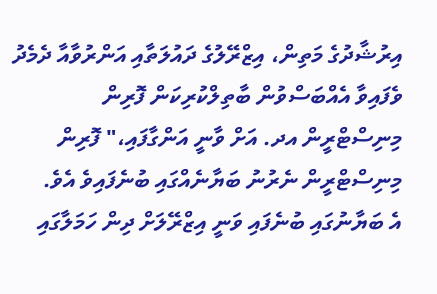އިރުޝާދުގެ މަތިން، އިޒްރޭލުގެ ދައުލަތާއި އަންރުވާއާ ދެމެދު ވެފައިވާ އެއްބަސްވުން ބާތިލްކުރިކަން ފޮރިން މިނިސްޓްރީން އދ. އަށް ވާނީ އަންގާފައި،" ފޮރިން މިނިސްޓްރީން ނެރުނު ބަޔާނެއްގައި ބުނެފައިވެ އެވެ.
އެ ބަޔާނުގައި ބުނެފައި ވަނީ އިޒްރޭލަށް ދިން ހަމަލާގައި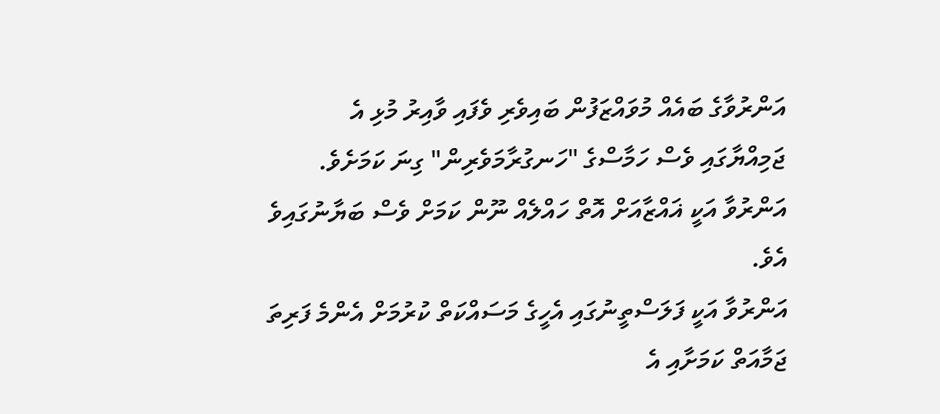އަންރުވާގެ ބައެއް މުވައްޒަފުން ބައިވެރި ވެފައި ވާއިރު މުޅި އެ ޖަމިއްޔާގައި ވެސް ހަމާސްގެ "ހަނގުރާމަވެރިން" ގިނަ ކަމަށެވެ. އަންރުވާ އަކީ ޣައްޒާއަށް އޮތް ހައްލެއް ނޫން ކަމަށް ވެސް ބަޔާނުގައިވެ އެވެ.
އަންރުވާ އަކީ ފަލަސްތީނުގައި އެހީގެ މަސައްކަތް ކުރުމަށް އެންމެ ފަރިތަ ޖަމާއަތް ކަމަށާއި އެ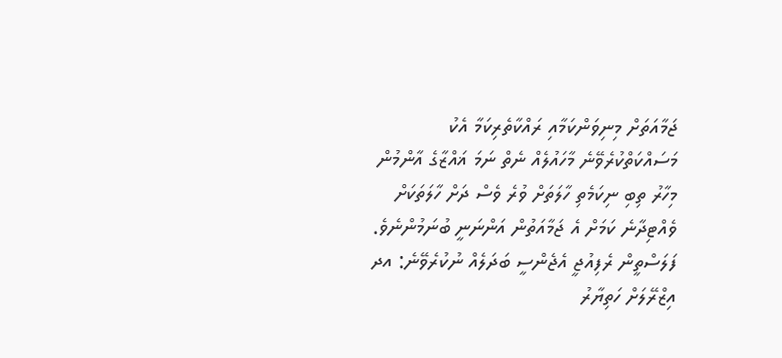ޖަމާއަތަށް މިނިވަންކަމާއި ރައްކާތެރިކަމާ އެކު މަސައްކަތްކުރެވޭނެ މާހައުލެއް ނެތް ނަމަ ޣައްޒާގެ އާންމުން މިހާރު ތިބި ނިކަމެތި ހާލަތަށް ވުރެ ވެސް ދަށް ހާލަތަކަށް ވެއްޓިދާނެ ކަމަށް އެ ޖަމާއަތުން އަންނަނީ ބުނަމުންނެވެ.
ފަލަސްތީން ރެފިއުޖީ އެޖެންސީ ބަދަލެއް ނުކުރެވޭނެ: އދ
އިޒްރޭލަށް ހަތިޔާރު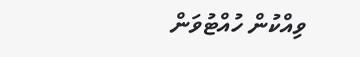ވިއްކުން ހުއްޓުވަން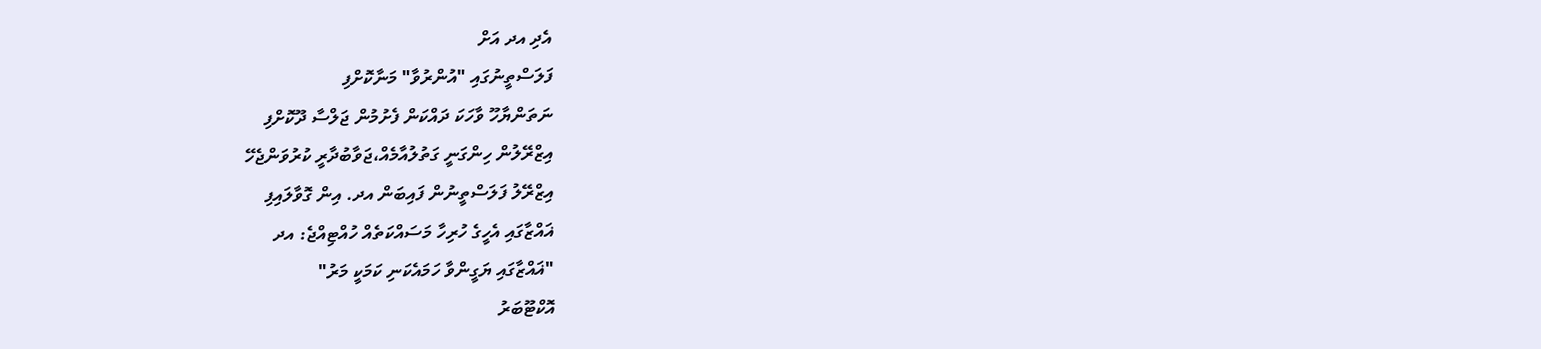އެދި އދ އަށް
ފަލަސްތީނުގައި "އުންރުވާ" މަނާކޮށްފި
ނަތަންޔާހޫ ވާހަކަ ދައްކަން ފެށުމުން ޖަލްސާ ދޫކޮށްފި
އިޒްރޭލުން ހިންގަނީ ގަތުލުއާމެއް،ޖަވާބުދާރީ ކުރުވަންޖެހޭ
އިޒްރޭލު ފަލަސްތީނުން ފައިބަން އދ. އިން ގޮވާލައިފި
ޣައްޒާގައި އެހީގެ ހުރިހާ މަސައްކަތެއް ހުއްޓިއްޖެ: އދ
"ޣައްޒާގައި ޔަގީންވާ ހަމައެކަނި ކަމަކީ މަރު"
އޮކްޓޫބަރު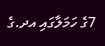7ގެ ހަމަލާގައި އދ.ގެ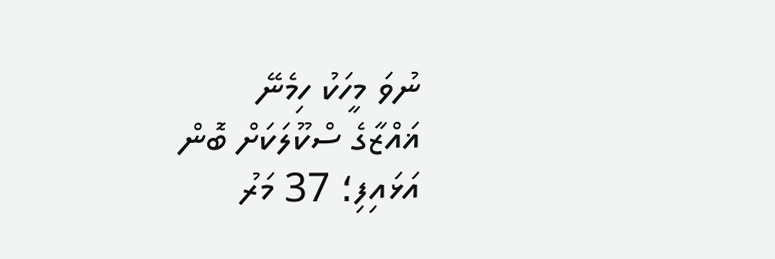ނުވަ މީހަކު ހިމެނޭ
ޣައްޒާގެ ސްކޫލަކަށް ބޮން އަޅައިފި؛ 37 މަރު